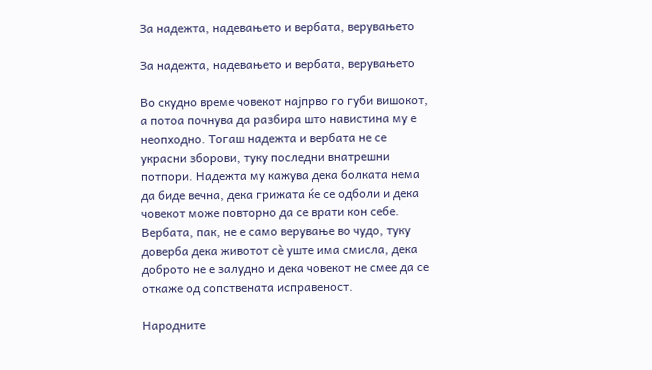За надежта, надевањето и вербата, верувањето

За надежта, надевањето и вербата, верувањето

Во скудно време човекот најпрво го губи вишокот, а потоа почнува да разбира што навистина му е неопходно. Тогаш надежта и вербата не се украсни зборови, туку последни внатрешни потпори. Надежта му кажува дека болката нема да биде вечна, дека грижата ќе се одболи и дека човекот може повторно да се врати кон себе. Вербата, пак, не е само верување во чудо, туку доверба дека животот сѐ уште има смисла, дека доброто не е залудно и дека човекот не смее да се откаже од сопствената исправеност.

Народните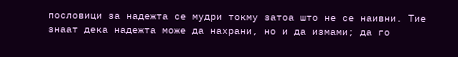пословици за надежта се мудри токму затоа што не се наивни. Тие знаат дека надежта може да нахрани, но и да измами; да го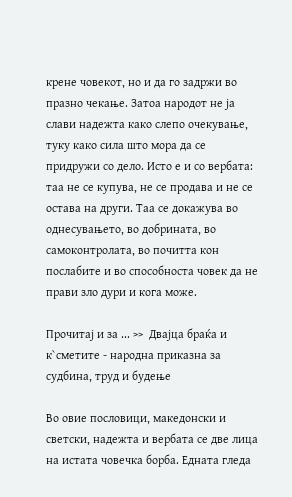крене човекот, но и да го задржи во празно чекање. Затоа народот не ја слави надежта како слепо очекување, туку како сила што мора да се придружи со дело. Исто е и со вербата: таа не се купува, не се продава и не се остава на други. Таа се докажува во однесувањето, во добрината, во самоконтролата, во почитта кон послабите и во способноста човек да не прави зло дури и кога може.

Прочитај и за ... >>  Двајца браќа и к`сметите - народна приказна за судбина, труд и будење

Во овие пословици, македонски и светски, надежта и вербата се две лица на истата човечка борба. Едната гледа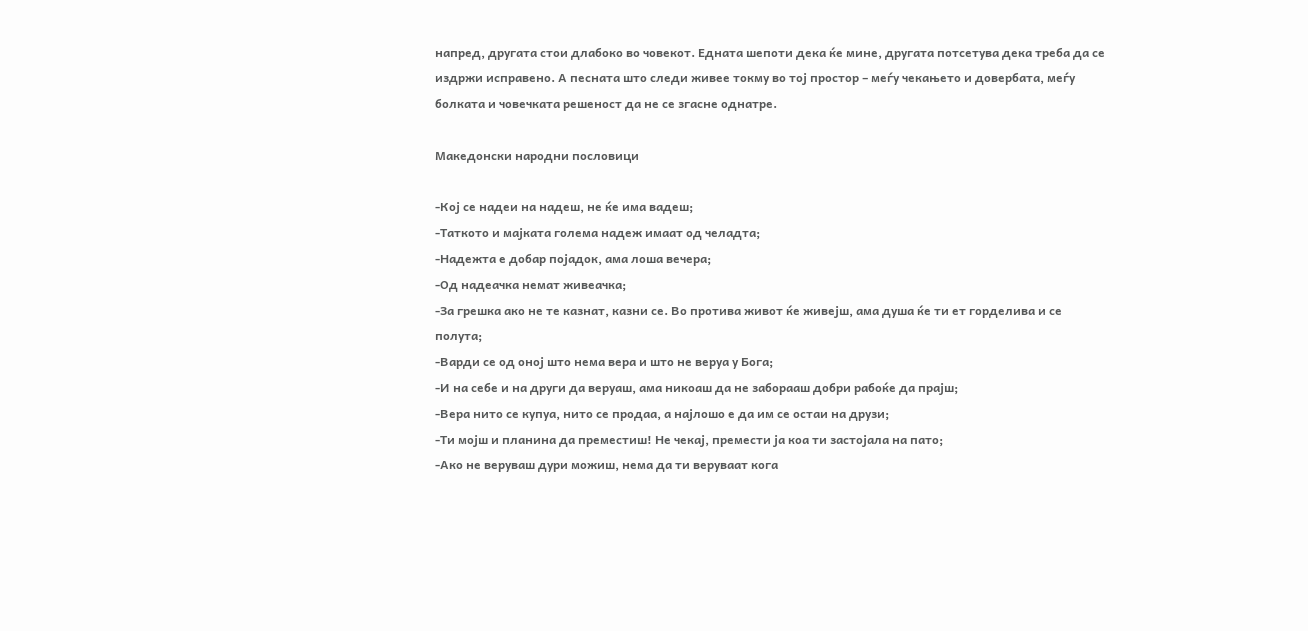напред, другата стои длабоко во човекот. Едната шепоти дека ќе мине, другата потсетува дека треба да се издржи исправено. А песната што следи живее токму во тој простор – меѓу чекањето и довербата, меѓу болката и човечката решеност да не се згасне однатре.

Македонски народни пословици

-Кој се надеи на надеш, не ќе има вадеш;
-Таткото и мајката голема надеж имаат од челадта;
-Надежта е добар појадок, ама лоша вечера;
-Од надеачка немат живеачка;
-За грешка ако не те казнат, казни се. Во протива живот ќе живејш, ама душа ќе ти ет горделива и се полута;
-Варди се од оној што нема вера и што не веруа у Бога;
-И на себе и на други да веруаш, ама никоаш да не заборааш добри рабоќе да прајш;
-Вера нито се купуа, нито се продаа, а најлошо е да им се остаи на друзи;
-Ти мојш и планина да преместиш! Не чекај, премести ја коа ти застојала на пато;
-Ако не веруваш дури можиш, нема да ти веруваат кога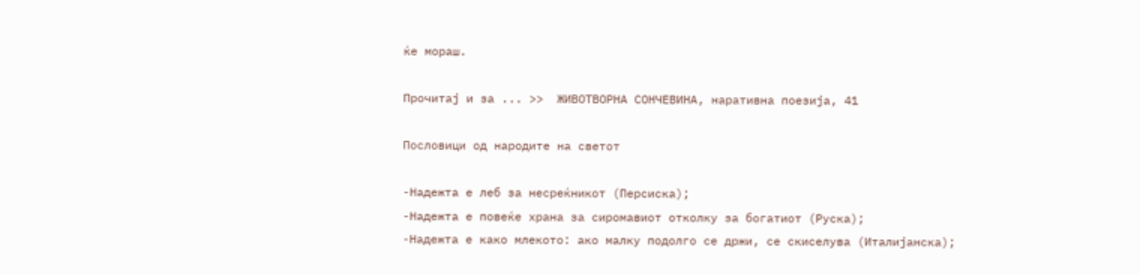ќе мораш.

Прочитај и за ... >>  ЖИВОТВОРНА СОНЧЕВИНА, наративна поезија, 41

Пословици од народите на светот

-Надежта е леб за несреќникот (Персиска);
-Надежта е повеќе храна за сиромавиот отколку за богатиот (Руска);
-Надежта е како млекото: ако малку подолго се држи, се скиселува (Италијанска);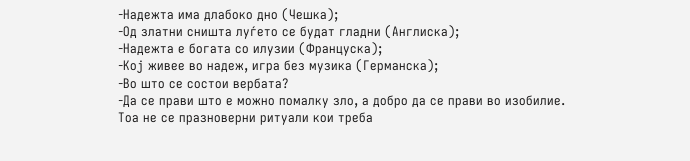-Надежта има длабоко дно (Чешка);
-Од златни сништа луѓето се будат гладни (Англиска);
-Надежта е богата со илузии (Француска);
-Кој живее во надеж, игра без музика (Германска);
-Во што се состои вербата?
-Да се прави што е можно помалку зло, а добро да се прави во изобилие.
Тоа не се празноверни ритуали кои треба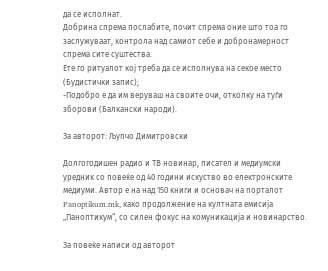да се исполнат.
Добрина спрема послабите, почит спрема оние што тоа го заслужуваат, контрола над самиот себе и добронамерност спрема сите суштества.
Ете го ритуалот кој треба да се исполнува на секое место (Будистички запис);
-Подобро е да им веруваш на своите очи, отколку на туѓи зборови (Балкански народи).

За авторот: Љупчо Димитровски

Долгогодишен радио и ТВ новинар, писател и медиумски уредник со повеќе од 40 години искуство во електронските медиуми. Автор е на над 150 книги и основач на порталот Panoptikum.mk, како продолжение на култната емисија „Паноптикум“, со силен фокус на комуникација и новинарство.

За повеќе написи од авторот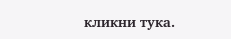кликни тука.